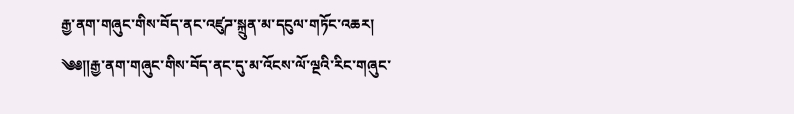རྒྱ་ནག་གཞུང་གིས་བོད་ནང་འཛུཌ་སྐྲུན་མ་དངུལ་གཏོང་འཆར།
༄༅༎རྒྱ་ནག་གཞུང་གིས་བོད་ནང་དུ་མ་འོངས་ལོ་ལྔའི་རིང་གཞུང་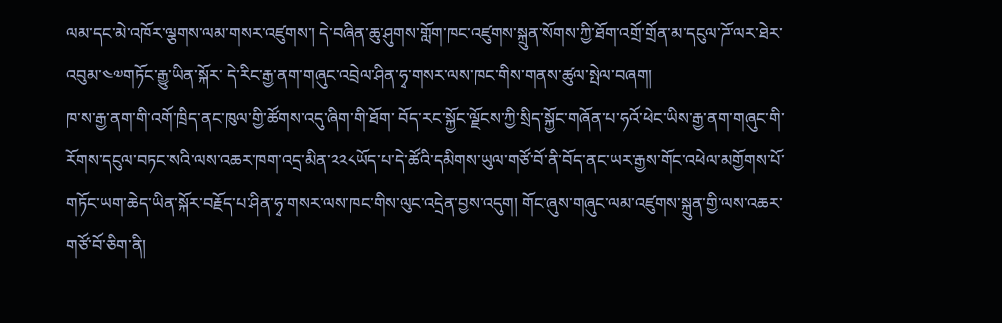ལམ་དང་མེ་འཁོར་ལྕགས་ལམ་གསར་འཛུགས་། དེ་བཞིན་ཆུ་ཤུགས་གློག་ཁང་འཛུགས་སྐྲུན་སོགས་ཀྱི་ཐོག་འགྲོ་གྲོན་མ་དངུལ་ཌོ་ལར་ཐེར་འབུམ་༤༧གཏོང་རྒྱུ་ཡིན་སྐོར་ དེ་རིང་རྒྱ་ནག་གཞུང་འབྲེལ་ཤིན་ཧྭ་གསར་ལས་ཁང་གིས་གནས་ཚུལ་སྤེལ་བཞག།
ཁ་ས་རྒྱ་ནག་གི་འགོ་ཁྲིད་ནང་ཁུལ་གྱི་ཚོགས་འདུ་ཞིག་གི་ཐོག་ བོད་རང་སྐྱོང་ལྗོངས་ཀྱི་སྲིད་སྐྱོང་གཞོན་པ་ཧའོ་ཕེང་ཡིས་རྒྱ་ནག་གཞུང་གི་རོགས་དངུལ་བཏང་སའི་ལས་འཆར་ཁག་འདྲ་མིན་༢༢༨ཡོད་པ་དེ་ཚོའི་དམིགས་ཡུལ་གཙོ་བོ་ནི་བོད་ནང་ཡར་རྒྱས་གོང་འཕེལ་མགྱོགས་པོ་གཏོང་ཡག་ཆེད་ཡིན་སྐོར་བརྗོད་པ་ཤིན་ཧྭ་གསར་ལས་ཁང་གིས་ལུང་འདྲེན་བྱས་འདུག། གོང་ཞུས་གཞུང་ལམ་འཛུགས་སྐྲུན་གྱི་ལས་འཆར་གཙོ་བོ་ཅིག་ནི།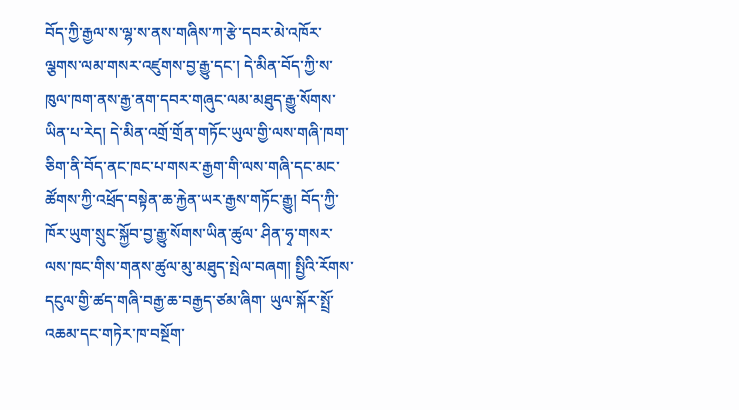བོད་ཀྱི་རྒྱལ་ས་ལྷ་ས་ནས་གཞིས་ཀ་རྩེ་དབར་མེ་འཁོར་ལྕགས་ལམ་གསར་འཛུགས་བྱ་རྒྱུ་དང་། དེ་མིན་བོད་ཀྱི་ས་ཁུལ་ཁག་ནས་རྒྱ་ནག་དབར་གཞུང་ལམ་མཐུད་རྒྱུ་སོགས་ཡིན་པ་རེད། དེ་མིན་འགྲོ་གྲོན་གཏོང་ཡུལ་གྱི་ལས་གཞི་ཁག་ཅིག་ནི་བོད་ནང་ཁང་པ་གསར་རྒྱག་གི་ལས་གཞི་དང་མང་ཚོགས་ཀྱི་འཕྲོད་བསྟེན་ཆ་རྐྱེན་ཡར་རྒྱས་གཏོང་རྒྱུ། བོད་ཀྱི་ཁོར་ཡུག་སྲུང་སྐྱོབ་བྱ་རྒྱུ་སོགས་ཡིན་ཚུལ་ ཤིན་ཧྭ་གསར་ལས་ཁང་གིས་གནས་ཚུལ་མུ་མཐུད་སྤེལ་བཞག། སྤྱིའི་རོགས་དངུལ་གྱི་ཚད་གཞི་བརྒྱ་ཆ་བརྒྱད་ཙམ་ཞིག་ ཡུལ་སྐོར་སྤྲོ་འཆམ་དང་གཏེར་ཁ་བསྔོག་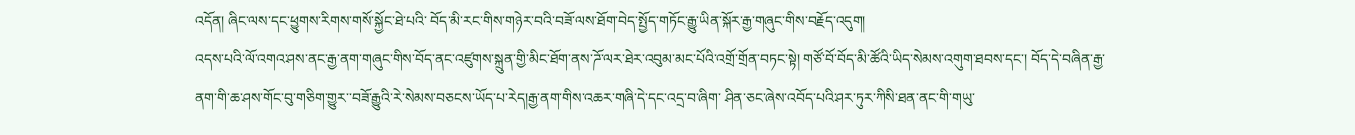འདོན། ཞིང་ལས་དང་ཕྱུགས་རིགས་གསོ་སྐྱོང་ཐེ་པའི་ བོད་མི་རང་གིས་གཉེར་བའི་བཟོ་ལས་ཐོག་བེད་སྤྱོད་གཏོང་རྒྱུ་ཡིན་སྐོར་རྒྱ་གཞུང་གིས་བརྗོད་འདུག།
འདས་པའི་ལོ་འགའ་ཤས་ནང་རྒྱ་ནག་གཞུང་གིས་བོད་ནང་འཛུགས་སྐྲུན་གྱི་མིང་ཐོག་ནས་ཌོ་ལར་ཐེར་འབུམ་མང་པོའི་འགྲོ་གྲོན་བཏང་སྟེ། གཙོ་བོ་བོད་མི་ཚོའི་ཡིད་སེམས་འགུག་ཐབས་དང་། བོད་དེ་བཞིན་རྒྱ་ནག་གི་ཆ་ཤས་གོང་བུ་གཅིག་གྱུར་་བཟོ་རྒྱུའི་རེ་སེམས་བཅངས་ཡོད་པ་རེད།རྒྱ་ནག་གིས་འཆར་གཞི་དེ་དང་འདྲ་བ་ཞིག་ ཤིན་ཅང་ཞེས་འབོད་པའི་ཤར་ཏུར་ཀིསི་ཐན་ནང་གི་གཡུ་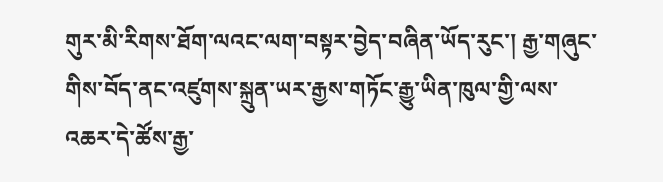གུར་མི་རིགས་ཐོག་ལའང་ལག་བསྟར་བྱེད་བཞིན་ཡོད་རུང་། རྒྱ་གཞུང་གིས་བོད་ནང་འཛུགས་སྐྲུན་ཡར་རྒྱས་གཏོང་རྒྱུ་ཡིན་ཁུལ་གྱི་ལས་འཆར་དེ་ཚོས་རྒྱ་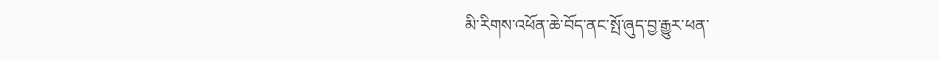མི་རིགས་འཕོན་ཆེ་བོད་ནང་སྤོ་ཞུད་བྱ་རྒྱུར་ཕན་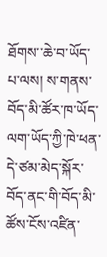ཐོགས་་ཆེ་བ་ཡོད་པ་ལས། ས་གནས་བོད་མི་ཚོར་ཁ་ཡོད་ལག་ཡོད་ཀྱི་ཁེ་ཕན་དེ་ཙམ་མེད་སྐོར་བོད་ནང་གི་བོད་མི་ཚོས་ངོས་འཛིན་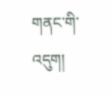གནང་གི་འདུག།